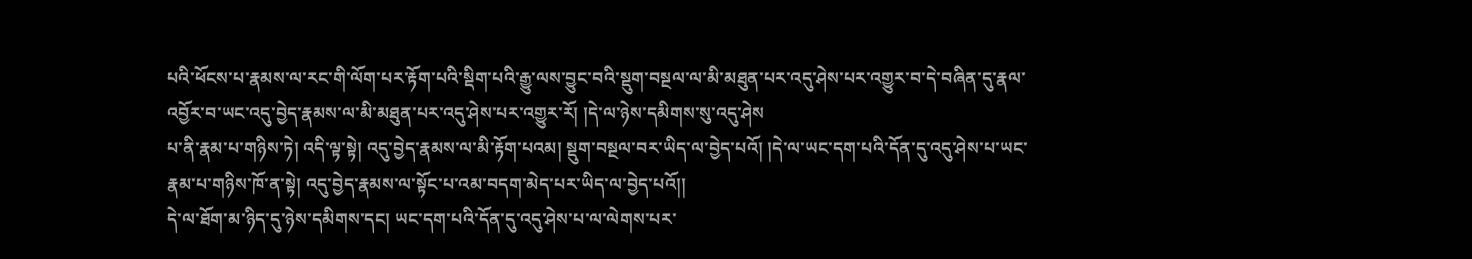པའི་ཕོངས་པ་རྣམས་ལ་རང་གི་ལོག་པར་རྟོག་པའི་སྡིག་པའི་རྒྱུ་ལས་བྱུང་བའི་སྡུག་བསྔལ་ལ་མི་མཐུན་པར་འདུ་ཤེས་པར་འགྱུར་བ་དེ་བཞིན་དུ་རྣལ་འབྱོར་བ་ཡང་འདུ་བྱེད་རྣམས་ལ་མི་མཐུན་པར་འདུ་ཤེས་པར་འགྱུར་རོ། །དེ་ལ་ཉེས་དམིགས་སུ་འདུ་ཤེས
པ་ནི་རྣམ་པ་གཉིས་ཏེ། འདི་ལྟ་སྟེ། འདུ་བྱེད་རྣམས་ལ་མི་རྟོག་པའམ། སྡུག་བསྔལ་བར་ཡིད་ལ་བྱེད་པའོ། །དེ་ལ་ཡང་དག་པའི་དོན་དུ་འདུ་ཤེས་པ་ཡང་རྣམ་པ་གཉིས་ཁོ་ན་སྟེ། འདུ་བྱེད་རྣམས་ལ་སྟོང་པ་འམ་བདག་མེད་པར་ཡིད་ལ་བྱེད་པའོ།།
དེ་ལ་ཐོག་མ་ཉིད་དུ་ཉེས་དམིགས་དང། ཡང་དག་པའི་དོན་དུ་འདུ་ཤེས་པ་ལ་ལེགས་པར་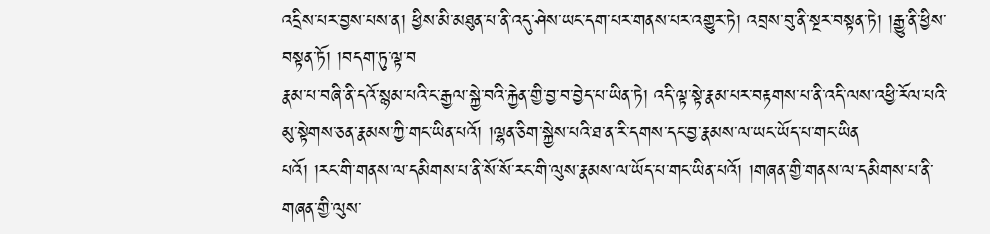འདྲིས་པར་བྱས་པས་ན། ཕྱིས་མི་མཐུན་པ་ནི་འདུ་ཤེས་ཡང་དག་པར་གནས་པར་འགྱུར་ཏེ། འབྲས་བུ་ནི་སྔར་བསྟན་ཏེ། །རྒྱུ་ནི་ཕྱིས་བསྟན་ཏོ། །བདག་ཏུ་ལྟ་བ
རྣམ་པ་བཞི་ནི་དའོ་སྙམ་པའི་ང་རྒྱལ་སྐྱེ་བའི་རྐྱེན་གྱི་བྱ་བ་བྱེད་པ་ཡིན་ཏེ། འདི་ལྟ་སྟེ་རྣམ་པར་བརྟགས་པ་ནི་འདི་ལས་འཕྱི་རོལ་པའི་མུ་སྟེགས་ཅན་རྣམས་ཀྱི་གང་ཡིན་པའོ། །ལྷན་ཅིག་སྐྱེས་པའི་ཐ་ན་རི་དགས་དང་བྱ་རྣམས་ལ་ཡང་ཡོད་པ་གང་ཡིན
པའོ། །རང་གི་གནས་ལ་དམིགས་པ་ནི་སོ་སོ་རང་གི་ལུས་རྣམས་ལ་ཡོད་པ་གང་ཡིན་པའོ། །གཞན་གྱི་གནས་ལ་དམིགས་པ་ནི་གཞན་གྱི་ལུས་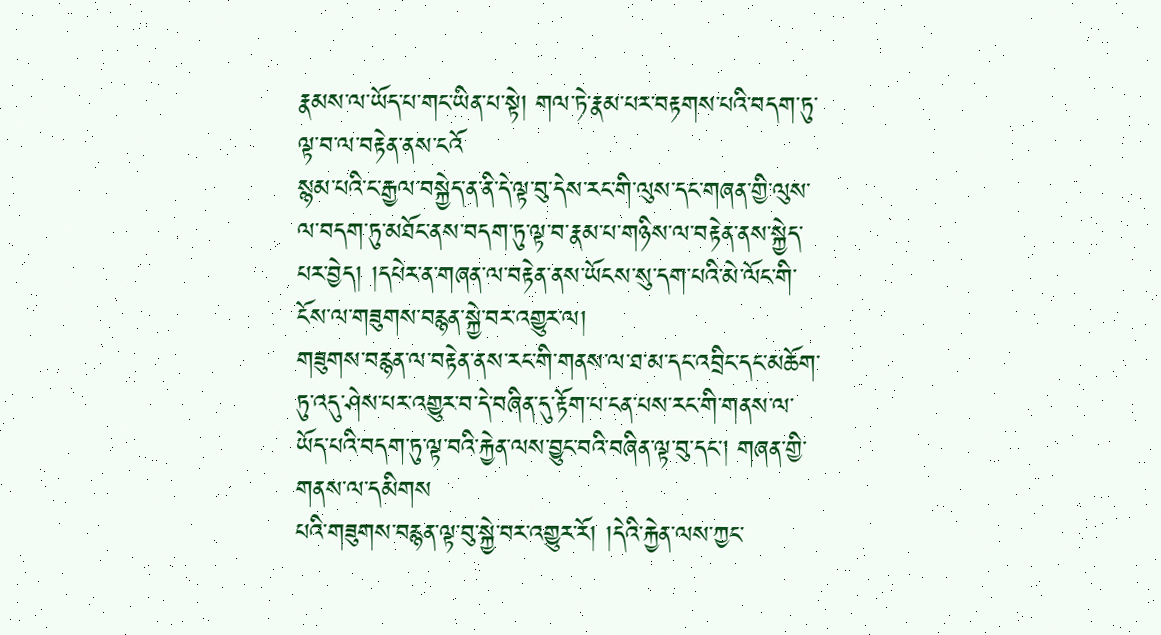རྣམས་ལ་ཡོད་པ་གང་ཡིན་པ་སྟེ། གལ་ཏེ་རྣམ་པར་བརྟགས་པའི་བདག་ཏུ་ལྟ་བ་ལ་བརྟེན་ནས་ངའོ
སྙམ་པའི་ང་རྒྱལ་བསྐྱེད་ན་ནི་དེ་ལྟ་བུ་དེས་རང་གི་ལུས་དང་གཞན་གྱི་ལུས་ལ་བདག་ཏུ་མཐོང་ནས་བདག་ཏུ་ལྟ་བ་རྣམ་པ་གཉིས་ལ་བརྟེན་ནས་སྐྱེད་པར་བྱེད། །དཔེར་ན་གཞན་ལ་བརྟེན་ནས་ཡོངས་སུ་དག་པའི་མེ་ལོང་གི་ངོས་ལ་གཟུགས་བརྙན་སྐྱེ་བར་འགྱུར་ལ།
གཟུགས་བརྙན་ལ་བརྟེན་ནས་རང་གི་གནས་ལ་ཐ་མ་དང་འབྲིང་དང་མཆོག་ཏུ་འདུ་ཤེས་པར་འགྱུར་བ་དེ་བཞིན་དུ་རྟོག་པ་ངན་པས་རང་གི་གནས་ལ་ཡོད་པའི་བདག་ཏུ་ལྟ་བའི་རྐྱེན་ལས་བྱུང་བའི་བཞིན་ལྟ་བུ་དང། གཞན་གྱི་གནས་ལ་དམིགས
པའི་གཟུགས་བརྙན་ལྟ་བུ་སྐྱེ་བར་འགྱུར་རོ། །དེའི་རྐྱེན་ལས་ཀྱང་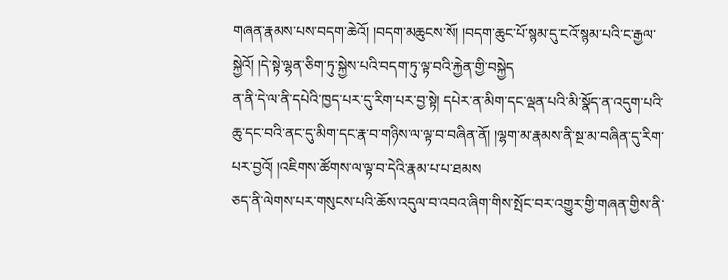གཞན་རྣམས་པས་བདག་ཆེའོ། །བདག་མཆུངས་སོ། །བདག་ཆུང་པོ་སྙམ་དུ་ངའོ་སྙམ་པའི་ང་རྒྱལ་སྐྱེའོ། །དེ་སྟེ་ལྷན་ཅིག་ཏུ་སྐྱེས་པའི་བདག་ཏུ་ལྟ་བའི་རྐྱེན་གྱི་བསྐྱེད
ན་ནི་དེ་ལ་ནི་དཔེའི་ཁྱད་པར་དུ་རིག་པར་བྱ་སྟེ། དཔེར་ན་མིག་དང་ལྡན་པའི་མི་སྣོད་ན་འདུག་པའི་ཆུ་དང་བའི་ནང་དུ་མིག་དང་རྣ་བ་གཉིས་ལ་ལྟ་བ་བཞིན་ནོ། །ལྷག་མ་རྣམས་ནི་སྔ་མ་བཞིན་དུ་རིག་པར་བྱའོ། །འཇིགས་ཚོགས་ལ་ལྟ་བ་དེའི་རྣམ་པ་པ་ཐམས
ཅད་ནི་ལེགས་པར་གསུངས་པའི་ཆོས་འདུལ་བ་འབའ་ཞིག་གིས་སྤོང་བར་འགྱུར་གྱི་གཞན་གྱིས་ནི་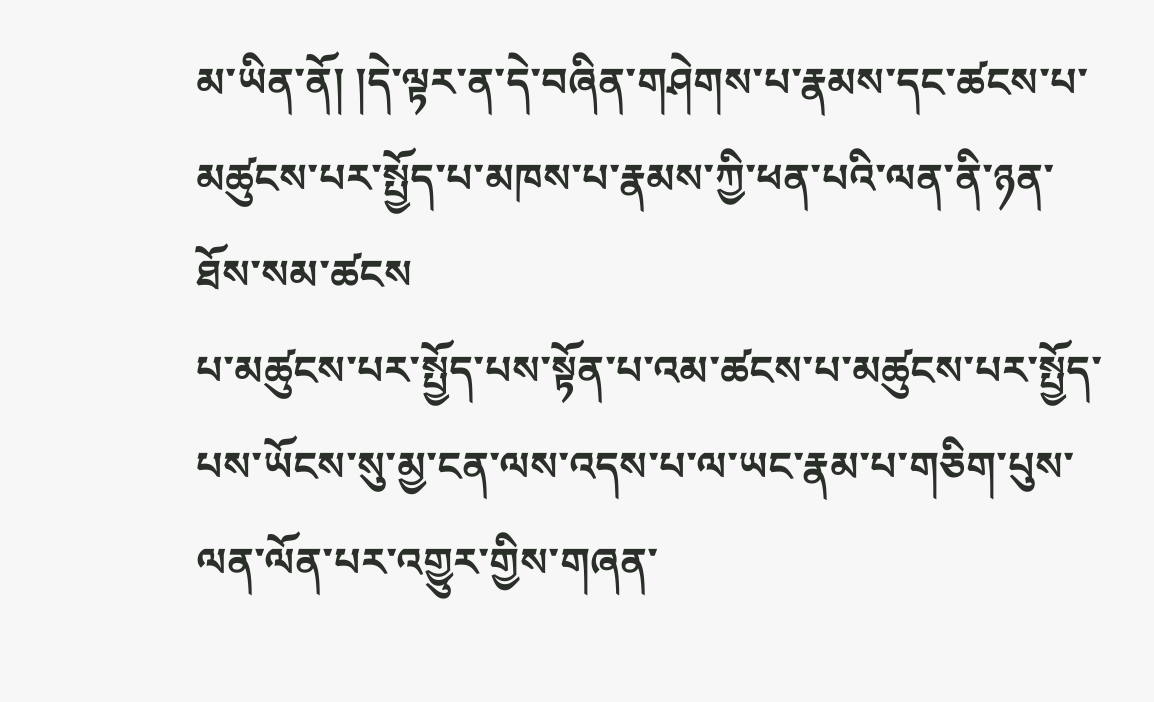མ་ཡིན་ནོ། །དེ་ལྟར་ན་དེ་བཞིན་གཤེགས་པ་རྣམས་དང་ཚངས་པ་མཚུངས་པར་སྤྱོད་པ་མཁས་པ་རྣམས་ཀྱི་ཕན་པའི་ལན་ནི་ཉན་ཐོས་སམ་ཚངས
པ་མཚུངས་པར་སྤྱོད་པས་སྟོན་པ་འམ་ཚངས་པ་མཚུངས་པར་སྤྱོད་པས་ཡོངས་སུ་མྱ་ངན་ལས་འདས་པ་ལ་ཡང་རྣམ་པ་གཅིག་པུས་ལན་ལོན་པར་འགྱུར་གྱིས་གཞན་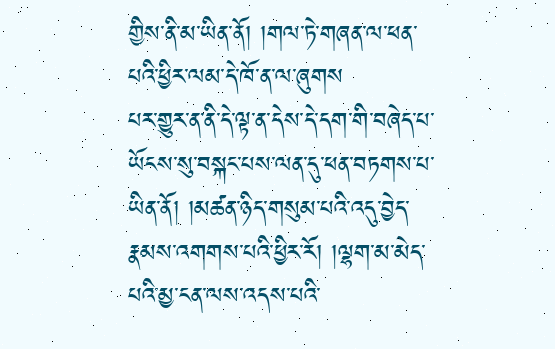གྱིས་ནི་མ་ཡིན་ནོ། །གལ་ཏེ་གཞན་ལ་ཕན་པའི་ཕྱིར་ལམ་དེ་ཁོ་ན་ལ་ཞུགས
པར་གྱུར་ན་ནི་དེ་ལྟ་ན་དེས་དེ་དག་གི་བཞེད་པ་ཡོངས་སུ་བསྐང་པས་ལན་དུ་ཕན་བཏགས་པ་ཡིན་ནོ། །མཚན་ཉིད་གསུམ་པའི་འདུ་བྱེད་རྣམས་འགགས་པའི་ཕྱིར་རོ། །ལྷག་མ་མེད་པའི་མྱ་ངན་ལས་འདས་པའི་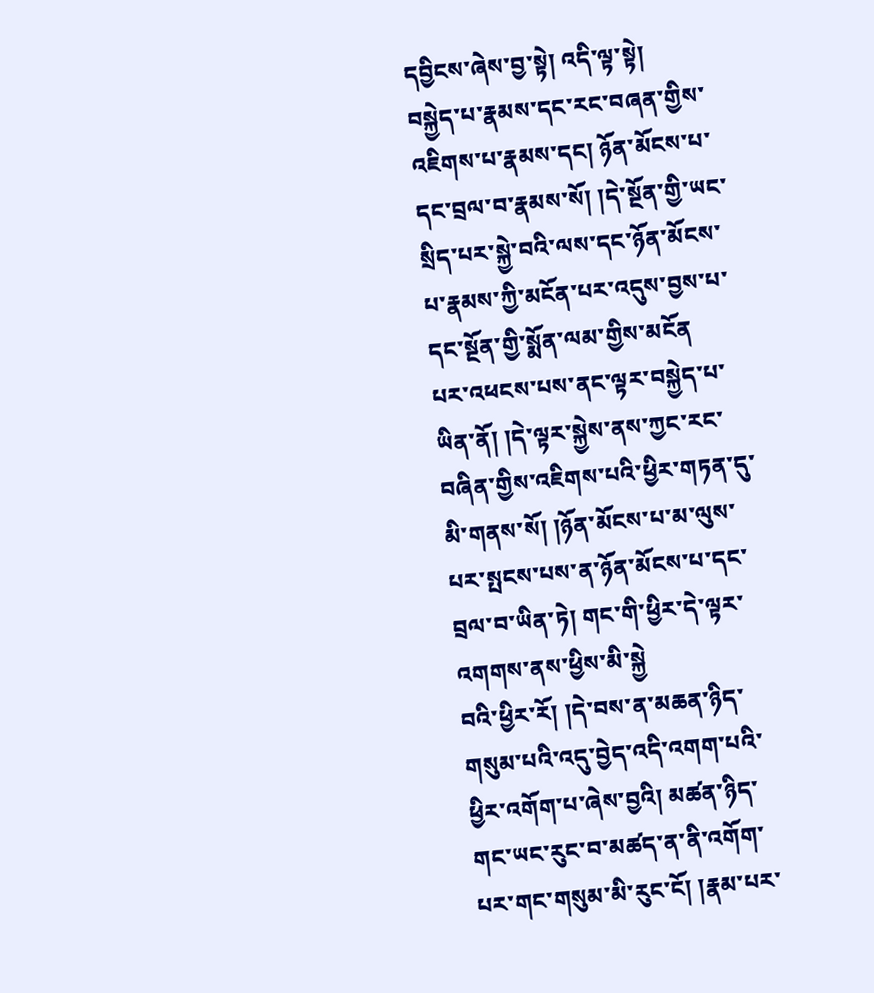དབྱིངས་ཞེས་བྱ་སྟེ། འདི་ལྟ་སྟེ།
བསྐྱེད་པ་རྣམས་དང་རང་བཞན་གྱིས་འཇིགས་པ་རྣམས་དང། ཉོན་མོངས་པ་དང་བྲལ་བ་རྣམས་སོ། །དེ་སྔོན་གྱི་ཡང་སྲིད་པར་སྐྱེ་བའི་ལས་དང་ཉོན་མོངས་པ་རྣམས་ཀྱི་མངོན་པར་འདུས་བྱས་པ་དང་སྔོན་གྱི་སྨོན་ལམ་གྱིས་མངོན
པར་འཕངས་པས་ནང་ལྟར་བསྐྱེད་པ་ཡིན་ནོ། །དེ་ལྟར་སྐྱེས་ནས་ཀྱང་རང་བཞིན་གྱིས་འཇིགས་པའི་ཕྱིར་གཏན་དུ་མི་གནས་སོ། །ཉོན་མོངས་པ་མ་ལུས་པར་སྤངས་པས་ན་ཉོན་མོངས་པ་དང་བྲལ་བ་ཡིན་ཏེ། གང་གི་ཕྱིར་དེ་ལྟར་འགགས་ནས་ཕྱིས་མི་སྐྱེ
བའི་ཕྱིར་རོ། །དེ་བས་ན་མཆན་ཉིད་གསུམ་པའི་འདུ་བྱེད་འདི་འགག་པའི་ཕྱིར་འགོག་པ་ཞེས་བྱའི། མཚན་ཉིད་གང་ཡང་རུང་བ་མཚད་ན་ནི་འགོག་པར་གང་གསུམ་མི་རུང་ངོ། །རྣམ་པར་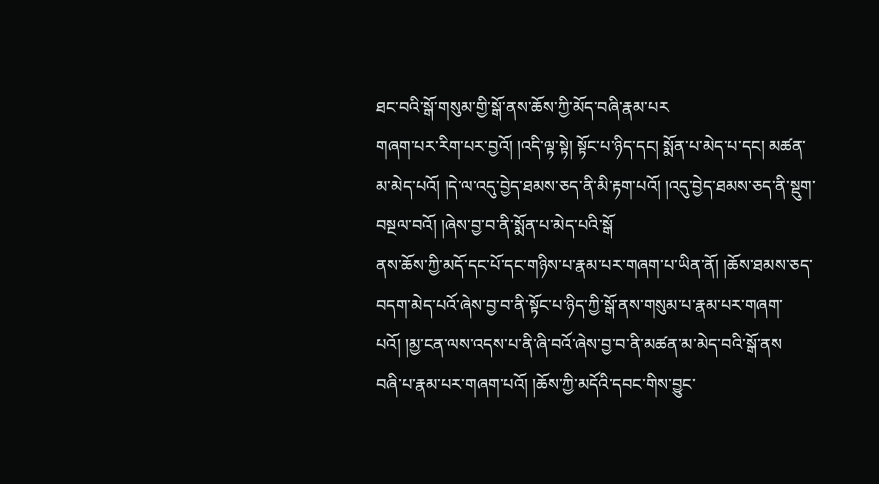ཐང་བའི་སྒོ་གསུམ་གྱི་སྒོ་ནས་ཆོས་ཀྱི་མོད་བཞི་རྣམ་པར
གཞག་པར་རིག་པར་བྱའོ། །འདི་ལྟ་སྟེ། སྟོང་པ་ཉིད་དང། སྨོན་པ་མེད་པ་དང། མཚན་མ་མེད་པའོ། །དེ་ལ་འདུ་བྱེད་ཐམས་ཅད་ནི་མི་རྟག་པའོ། །འདུ་བྱེད་ཐམས་ཅད་ནི་སྡུག་བསྔལ་བའོ། །ཞེས་བྱ་བ་ནི་སྨོན་པ་མེད་པའི་སྒོ
ནས་ཆོས་ཀྱི་མདོ་དང་པོ་དང་གཉིས་པ་རྣམ་པར་གཞག་པ་ཡིན་ནོ། །ཆོས་ཐམས་ཅད་བདག་མེད་པའོ་ཞེས་བྱ་བ་ནི་སྟོང་པ་ཉིད་ཀྱི་སྒོ་ནས་གསུམ་པ་རྣམ་པར་གཞག་པའོ། །མྱ་ངན་ལས་འདས་པ་ནི་ཞི་བའོ་ཞེས་བྱ་བ་ནི་མཚན་མ་མེད་བའི་སྒོ་ནས
བཞི་པ་རྣམ་པར་གཞག་པའོ། །ཆོས་ཀྱི་མདོའི་དབང་གིས་བྱུང་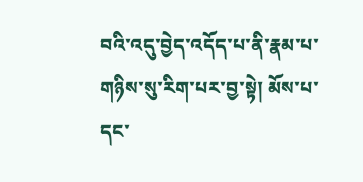བའི་འདུ་བྱེད་འདོད་པ་ནི་རྣམ་པ་གཉིས་སུ་རིག་པར་བྱ་སྟེ། མོས་པ་དང་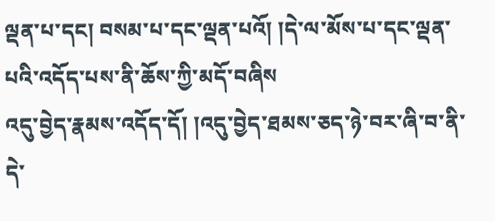ལྡན་པ་དང། བསམ་པ་དང་ལྡན་པའོ། །དེ་ལ་མོས་པ་དང་ལྡན་པའི་འདོད་པས་ནི་ཆོས་ཀྱི་མདོ་བཞིས
འདུ་བྱེད་རྣམས་འདོད་དོ། །འདུ་བྱེད་ཐམས་ཅད་ཉེ་བར་ཞི་བ་ནི་དེ་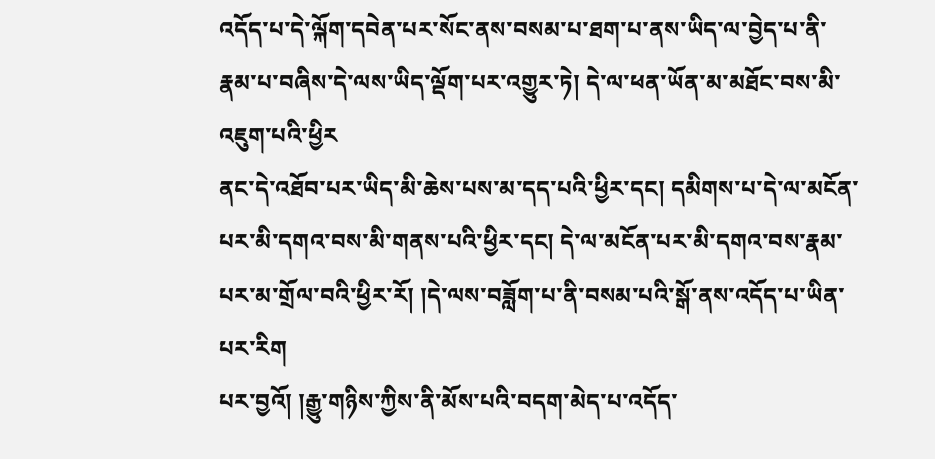འདོད་པ་དེ་ལྐོག་དབེན་པར་སོང་ནས་བསམ་པ་ཐག་པ་ནས་ཡིད་ལ་བྱེད་པ་ནི་རྣམ་པ་བཞིས་དེ་ལས་ཡིད་ལྡོག་པར་འགྱུར་ཏེ། དེ་ལ་ཕན་ཡོན་མ་མཐོང་བས་མི་འཇུག་པའི་ཕྱིར
ནང་དེ་འཐོབ་པར་ཡིད་མི་ཆེས་པས་མ་དད་པའི་ཕྱིར་དང། དམིགས་པ་དེ་ལ་མངོན་པར་མི་དགའ་བས་མི་གནས་པའི་ཕྱིར་དང། དེ་ལ་མངོན་པར་མི་དགའ་བས་རྣམ་པར་མ་གྲོལ་བའི་ཕྱིར་རོ། །དེ་ལས་བཟློག་པ་ནི་བསམ་པའི་སྒོ་ནས་འདོད་པ་ཡིན་པར་རིག
པར་བྱའོ། །རྒྱུ་གཉིས་ཀྱིས་ནི་མོས་པའི་བདག་མེད་པ་འདོད་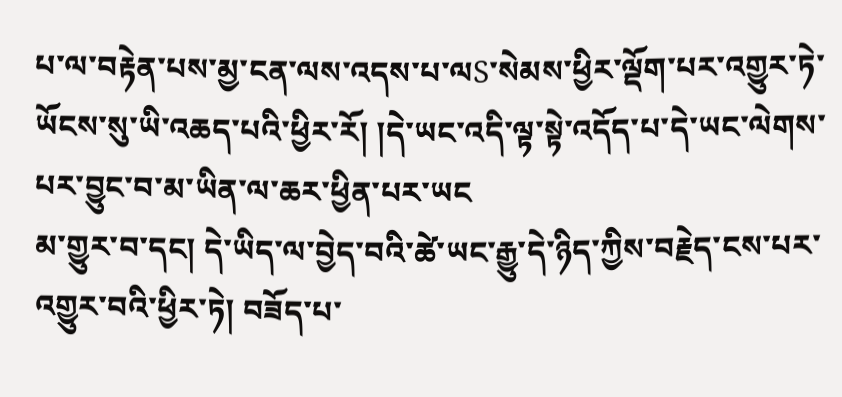པ་ལ་བརྟེན་པས་མྱ་ངན་ལས་འདས་པ་ལS་སེམས་ཕྱིར་ལྡོག་པར་འགྱུར་ཏེ་ཡོངས་སུ་ཡི་འཆད་པའི་ཕྱིར་རོ། །དེ་ཡང་འདི་ལྟ་སྟེ་འདོད་པ་དེ་ཡང་ལེགས་པར་བྱུང་བ་མ་ཡིན་ལ་ཆར་ཕྱིན་པར་ཡང
མ་གྱུར་བ་དང། དེ་ཡིད་ལ་བྱེད་བའི་ཚེ་ཡང་རྒྱུ་དེ་ཉིད་ཀྱིས་བརྗེད་ངས་པར་འགྱུར་བའི་ཕྱིར་ཏེ། བཟོད་པ་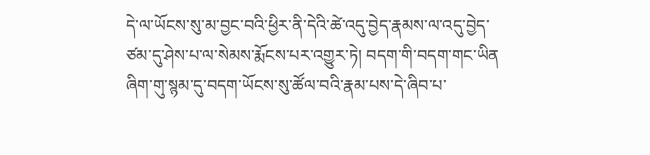དེ་ལ་ཡོངས་སུ་མ་བྱང་བའི་ཕྱིར་ནི་དེའི་ཚེ་འདུ་བྱེད་རྣམས་ལ་འདུ་བྱེད་ཙམ་དུ་ཤེས་པ་ལ་སེམས་རྨོངས་པར་འགྱུར་ཏེ། བདག་གི་བདག་གང་ཡིན
ཞིག་གུ་སྙམ་དུ་བདག་ཡོངས་སུ་ཚོལ་བའི་རྣམ་པས་དེ་ཞིབ་པ་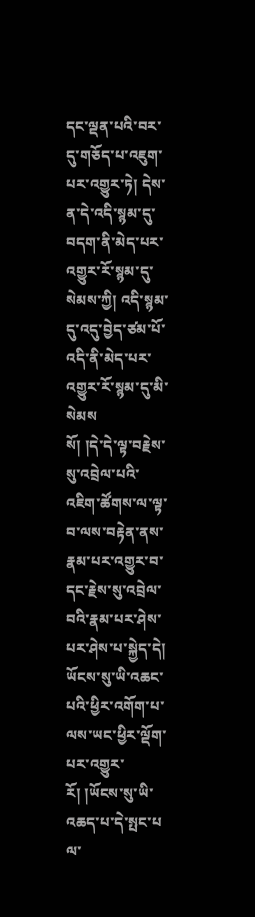དང་ལྡན་པའི་བར་དུ་གཅོད་པ་འཇུག་པར་འགྱུར་ཏེ། དེས་ན་དེ་འདི་སྙམ་དུ་བདག་ནི་མེད་པར་འགྱུར་རོ་སྙམ་དུ་སེམས་ཀྱི། འདི་སྙམ་དུ་འདུ་བྱེད་ཙམ་པོ་འདི་ནི་མེད་པར་འགྱུར་རོ་སྙམ་དུ་མི་སེམས
སོ། །དེ་དེ་ལྟ་བརྗེས་སུ་འབྲེལ་པའི་འཇིག་ཚོགས་ལ་ལྟ་བ་ལས་བརྟེན་ནས་རྣམ་པར་འགྱུར་བ་དང་རྗེས་སུ་འབྲེལ་བའི་རྣམ་པར་ཤེས་པར་ཤེས་པ་སྐྱེད་དེ། ཡོངས་སུ་ཡི་འཆང་པའི་ཕྱིར་འགོག་པ་ལས་ཡང་ཕྱིར་ལྡོག་པར་འགྱུར་རོ། །ཡོངས་སུ་ཡི་འཆད་པ་དེ་སྤང་པ
ལ་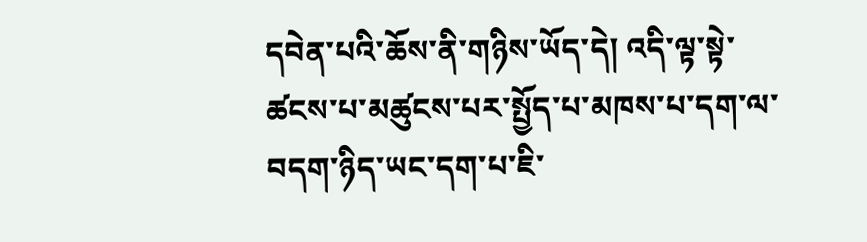དབེན་པའི་ཆོས་ནི་གཉིས་ཡོད་དེ། འདི་ལྟ་སྟེ་ཚངས་པ་མཚུངས་པར་སྤྱོད་པ་མཁས་པ་དག་ལ་བདག་ཉིད་ཡང་དག་པ་ཇི་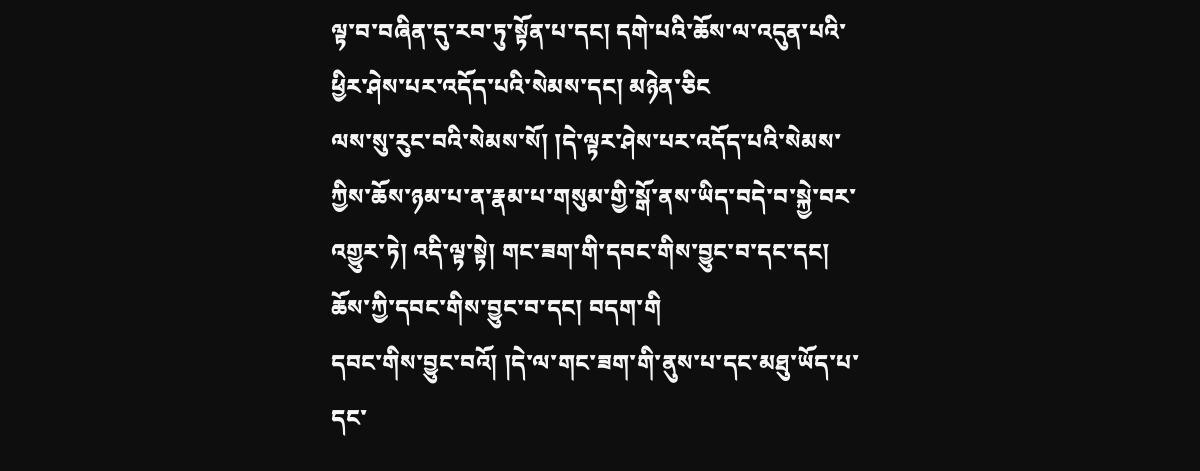ལྟ་བ་བཞིན་དུ་རབ་ཏུ་སྟོན་པ་དང། དགེ་པའི་ཆོས་ལ་འདུན་པའི་ཕྱིར་ཤེས་པར་འདོད་པའི་སེམས་དང། མཉེན་ཅིང
ལས་སུ་རུང་བའི་སེམས་སོ། །དེ་ལྟར་ཤེས་པར་འདོད་པའི་སེམས་ཀྱིས་ཆོས་ཉམ་པ་ན་རྣམ་པ་གསུམ་གྱི་སྒོ་ནས་ཡིད་བདེ་བ་སྐྱེ་བར་འགྱུར་ཏེ། འདི་ལྟ་སྟེ། གང་ཟག་གི་དབང་གིས་བྱུང་བ་དང་དང། ཆོས་ཀྱི་དབང་གིས་བྱུང་བ་དང། བདག་གི
དབང་གིས་བྱུང་བའོ། །དེ་ལ་གང་ཟག་གི་ནུས་པ་དང་མཐུ་ཡོད་པ་དང་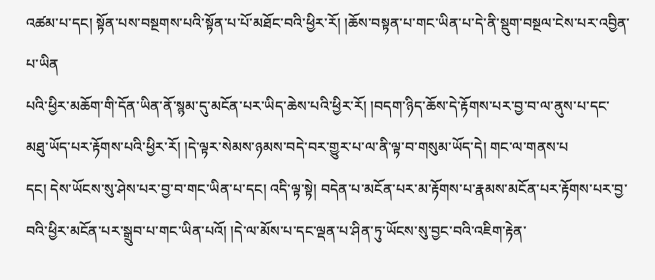འཚམ་པ་དང། སྟོན་པས་བསྔགས་པའི་སྟོན་པ་པོ་མཐོང་བའི་ཕྱིར་རོ། །ཆོས་བསྟན་པ་གང་ཡིན་པ་དེ་ནི་སྡུག་བསྔལ་ངེས་པར་འབྱིན་པ་ཡིན
པའི་ཕྱིར་མཆོག་གི་དོན་ཡིན་ནོ་སྙམ་དུ་མངོན་པར་ཡིད་ཆེས་པའི་ཕྱིར་རོ། །བདག་ཉིད་ཆོས་དེ་རྟོགས་པར་བྱ་བ་ལ་ནུས་པ་དང་མཐུ་ཡོད་པར་རྟོགས་པའི་ཕྱིར་རོ། །དེ་ལྟར་སེམས་ཉམས་བདེ་བར་གྱུར་པ་ལ་ནི་ལྟ་བ་གསུམ་ཡོད་དེ། གང་ལ་གནས་པ
དང། དེས་ཡོངས་སུ་ཤེས་པར་བྱ་བ་གང་ཡིན་པ་དང། འདི་ལྟ་སྟེ། བདེན་པ་མངོན་པར་མ་རྟོགས་པ་རྣམས་མངོན་པར་རྟོགས་པར་བྱ་བའི་ཕྱིར་མངོན་པར་སྒྲུབ་པ་གང་ཡིན་པའོ། །དེ་ལ་མོས་པ་དང་ལྡན་པ་ཤིན་ཏུ་ཡོངས་སུ་བྱང་བའི་འཇིག་རྟེན་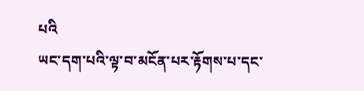པའི
ཡང་དག་པའི་ལྟ་བ་མངོན་པར་རྟོགས་པ་དང་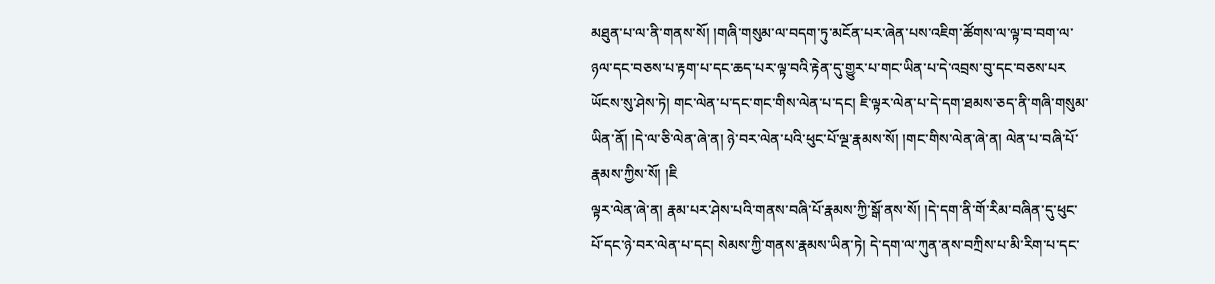མཐུན་པ་ལ་ནི་གནས་སོ། །གཞི་གསུམ་ལ་བདག་ཏུ་མངོན་པར་ཞེན་པས་འཇིག་ཚོགས་ལ་ལྟ་བ་བག་ལ་ཉལ་དང་བཅས་པ་རྟག་པ་དང་ཆད་པར་ལྟ་བའི་རྟེན་དུ་གྱུར་པ་གང་ཡིན་པ་དེ་འབྲས་བུ་དང་བཅས་པར
ཡོངས་སུ་ཤེས་ཏེ། གང་ལེན་པ་དང་གང་གིས་ལེན་པ་དང། ཇི་ལྟར་ལེན་པ་དེ་དག་ཐམས་ཅད་ནི་གཞི་གསུམ་ཡིན་ནོ། །དེ་ལ་ཅི་ལེན་ཞེ་ན། ཉེ་བར་ལེན་པའི་ཕུང་པོ་ལྔ་རྣམས་སོ། །གང་གིས་ལེན་ཞེ་ན། ལེན་པ་བཞི་པོ་རྣམས་ཀྱིས་སོ། །ཇི
ལྟར་ལེན་ཞེ་ན། རྣམ་པར་ཤེས་པའི་གནས་བཞི་པོ་རྣམས་ཀྱི་སྒོ་ནས་སོ། །དེ་དག་ནི་གོ་རིམ་བཞིན་དུ་ཕུང་པོ་དང་ཉེ་བར་ལེན་པ་དང། སེམས་ཀྱི་གནས་རྣམས་ཡིན་ཏེ། དེ་དག་ལ་ཀུན་ནས་བཀྲིས་པ་མི་རིག་པ་དང་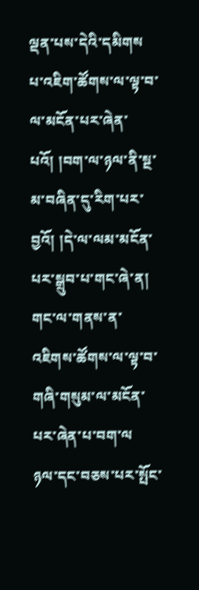ལྡན་པས་དེའི་དམིགས
པ་འཇིག་ཚོགས་ལ་ལྟ་བ་ལ་མངོན་པར་ཞེན་པའོ། །བག་ལ་ཉལ་ནི་སྔ་མ་བཞིན་དུ་རིག་པར་བྱའོ། །དེ་ལ་ལམ་མངོན་པར་སྒྲུབ་པ་གང་ཞེ་ན། གང་ལ་གནས་ན་འཇིགས་ཚོགས་ལ་ལྟ་བ་གཞི་གསུམ་ལ་མངོན་པར་ཞེན་པ་བག་ལ
ཉལ་དང་བཅས་པར་སྤོང་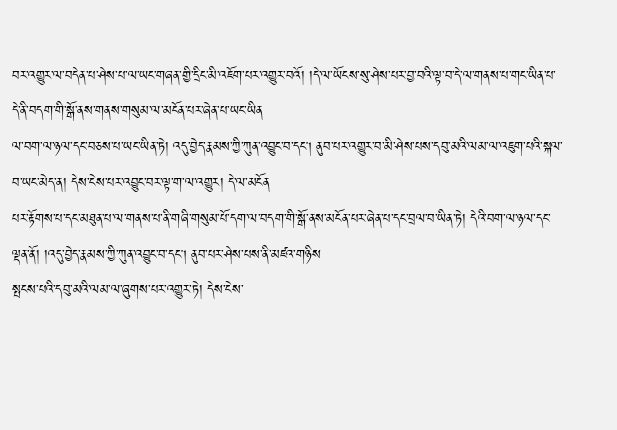བར་འགྱུར་ལ་བདེན་པ་ཤེས་པ་ལ་ཡང་གཞན་གྱི་དྲིང་མི་འཇོག་པར་འགྱུར་བའོ། །དེ་ལ་ཡོངས་སུ་ཤེས་པར་བྱ་བའི་ལྟ་བ་དེ་ལ་གནས་པ་གང་ཡིན་པ་དེ་ནི་བདག་གི་སྒོ་ནས་གནས་གསུམ་ལ་མངོན་པར་ཞེན་པ་ཡང་ཡིན
ལ་བག་ལ་ཉལ་དང་བཅས་པ་ཡང་ཡིན་ཏེ། འདུ་བྱེད་རྣམས་ཀྱི་ཀུན་འབྱུང་བ་དང། ནུབ་པར་འགྱུར་བ་མི་ཤེས་པས་དབུ་མའི་ལམ་ལ་འཇུག་པའི་སྐལ་བ་ཡང་མེད་ན། དེས་ངེས་པར་འབྱུང་བར་ལྟ་ག་ལ་འགྱུར། དེ་ལ་མངོན
པར་རྟོགས་པ་དང་མཐུན་པ་ལ་གནས་པ་ནི་གཞི་གསུམ་པོ་དག་ལ་བདག་གི་སྒོ་ནས་མངོན་པར་ཞེན་པ་དང་བྲལ་བ་ཡིན་ཏེ། དེའི་བག་ལ་ཉལ་དང་ལྡན་ནོ། །འདུ་བྱེད་རྣམས་ཀྱི་ཀུན་འབྱུང་བ་དང། ནུབ་པར་ཤེས་པས་ནི་མཛའ་གཉིས
སྤངས་པའི་དབུ་མའི་ལམ་ལ་ཞུགས་པར་འགྱུར་ཏེ། དེས་ངེས་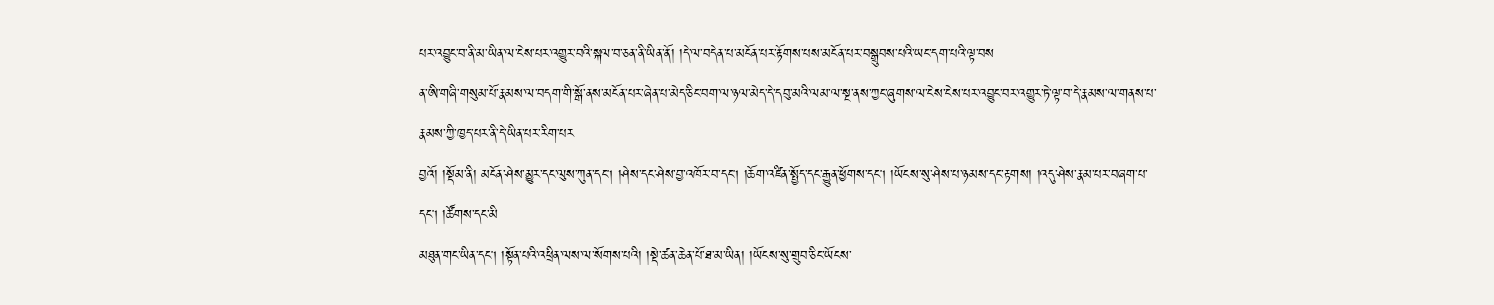པར་འབྱུང་བ་ནི་མ་ཡིན་ལ་ངེས་པར་འགྱུར་བའི་སྐལ་བ་ཅན་ནི་ཡིན་ནོ། །དེ་ལ་བདེན་པ་མངོན་པར་རྟོགས་པས་མངོན་པར་བསྒྲུབས་པའི་ཡང་དག་པའི་ལྟ་བས
ན་ཨི་གཞི་གསུམ་པོ་རྣམས་ལ་བདག་གི་སྒོ་ནས་མངོན་པར་ཞེན་པ་མེད་ཅིང་བག་ལ་ཉལ་མེད་དེ་དབུ་མའི་ལམ་ལ་སྔ་ནས་ཀྱང་ཞུགས་ལ་ངེས་ངེས་པར་འབྱུང་བར་འགྱུར་ཏེ་ལྟ་བ་དེ་རྣམས་ལ་གནས་པ་རྣམས་ཀྱི་ཁྱད་པར་ནི་དེ་ཡིན་པར་རིག་པར
བྱའོ། །སྡོམ་ནི། མངོན་ཤེས་མྱུར་དང་ལུས་ཀུན་དང། །ཤེས་དང་ཤེས་བྱ་འཁོར་བ་དང། །ཆོག་འཛིན་སྤྱོད་དང་རྒྱུན་ཕྱོགས་དང། །ཡོངས་སུ་ཤེས་པ་ཉམས་དང་རྟགས། །འདུ་ཤེས་རྣམ་པར་བཞག་པ་དང། །ཚོགས་དང་མི
མཐུན་གང་ཡིན་དང། །སྟོན་པའི་འཕྲིན་ལས་ལ་སོགས་པའི། །སྡེ་ཚན་ཆེན་པོ་ཐ་མ་ཡིན། །ཡོངས་སུ་གྲུབ་ཅིང་ཡོངས་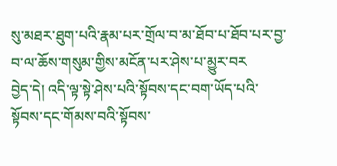སུ་མཐར་ཐུག་པའི་རྣམ་པར་གྲོལ་བ་མ་ཐོབ་པ་ཐོབ་པར་བྱ་བ་ལ་ཆོས་གསུམ་གྱིས་མངོན་པར་ཤེས་པ་མྱུར་བར
བྱེད་དེ། འདི་ལྟ་སྟེ་ཤེས་པའི་སྟོབས་དང་བག་ཡོད་པའི་སྟོབས་དང་གོམས་བའི་སྟོབས་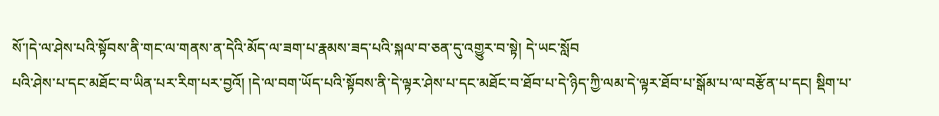སོ་།དེ་ལ་ཤེས་པའི་སྟོབས་ནི་གང་ལ་གནས་ན་དེའི་མོད་ལ་ཟག་པ་རྣམས་ཟད་པའི་སྐལ་བ་ཅན་དུ་འགྱུར་བ་སྟེ། དེ་ཡང་སློབ
པའི་ཤེས་པ་དང་མཐོང་བ་ཡིན་པར་རིག་པར་བྱའོ། །དེ་ལ་བག་ཡོད་པའི་སྟོབས་ནི་དེ་ལྟར་ཤེས་པ་དང་མཐོང་བ་ཐོབ་པ་དེ་ཉིད་ཀྱི་ལམ་དེ་ལྟར་ཐོབ་པ་སྒོམ་པ་ལ་བརྩོན་པ་དང། སྡིག་པ་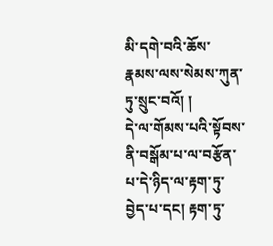མི་དགེ་བའི་ཆོས་རྣམས་ལས་སེམས་ཀུན་ཏུ་སྲུང་བའོ། །
དེ་ལ་གོམས་པའི་སྟོབས་ནི་བསྒོམ་པ་ལ་བརྩོན་པ་དེ་ཉིད་ལ་རྟག་ཏུ་བྱེད་པ་དང། རྟག་ཏུ་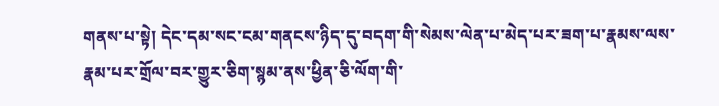གནས་པ་སྟེ། དེང་དམ་སང་ངམ་གནངས་ཉིད་དུ་བདག་གི་སེམས་ལེན་པ་མེད་པར་ཟག་པ་རྣམས་ལས་རྣམ་པར་གྲོལ་བར་གྱུར་ཅིག་སྙམ་ནས་ཕྱིན་ཅི་ལོག་གི་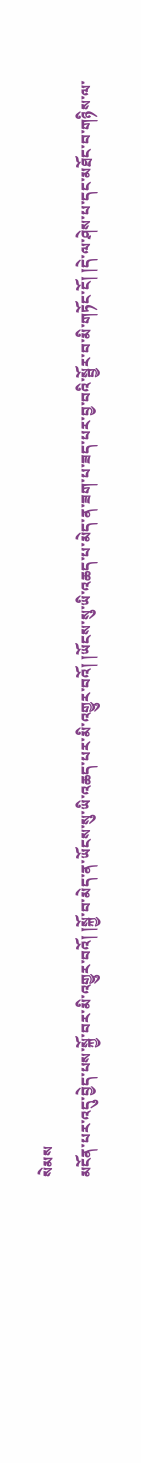སེམས
མངོན་པར་འདུ་བྱེད་པས་སྐྱོ་བར་མི་འགྱུར་བའོ། །སྐྱོ་བ་མེད་ན་ཡོངས་སུ་ཡི་འཆད་པར་མི་འགྱུར་བའོ། །ཡོངས་སུ་ཡི་འཆད་པ་མེད་ན་ཟག་པ་ཟད་པར་བྱ་བའི་སྦྱོར་བ་མི་གཏོང་ངོ། །དེ་ལ་ཤེས་པ་དང་མཐོང་བ་གཉིས་ལ་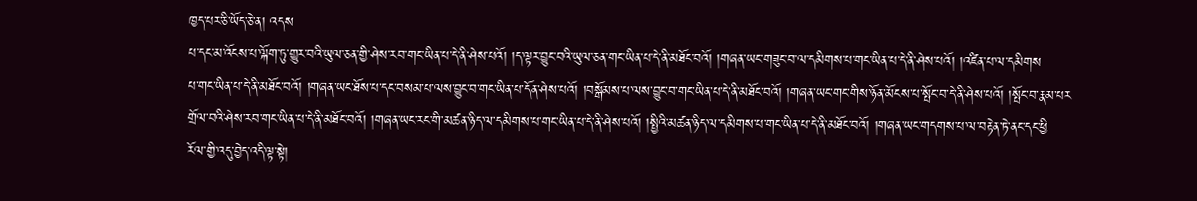ཁྱད་པར་ཅི་ཡོད་ཅེ་ན། འདས
པ་དང་མ་འོངས་པ་ལྐོག་ཏུ་གྱུར་བའི་ཡུལ་ཅན་གྱི་ཤེས་རབ་གང་ཡིན་པ་དེ་ནི་ཤེས་པའོ། །ད་ལྟར་བྱུང་བའི་ཡུལ་ཅན་གང་ཡིན་པ་དེ་ནི་མཐོང་བའོ། །གཞན་ཡང་གཟུང་བ་ལ་དམིགས་པ་གང་ཡིན་པ་དེ་ནི་ཤེས་པའོ། །འཛིན་པ་ལ་དམིགས
པ་གང་ཡིན་པ་དེ་ནི་མཐོང་བའོ། །གཞན་ཡང་ཐོས་པ་དང་བསམ་པ་ལས་བྱུང་བ་གང་ཡིན་པ་དོན་ཤེས་པའོ། །བསྒོམས་པ་ལས་བྱུང་བ་གང་ཡིན་པ་དེ་ནི་མཐོང་བའོ། །གཞན་ཡང་གང་གིས་ཉོན་མོངས་པ་སྤོང་བ་དེ་ནི་ཤེས་པའོ། །སྤོང་བ་རྣམ་པར
གྲོལ་བའི་ཤེས་རབ་གང་ཡིན་པ་དེ་ནི་མཐོང་བའོ། །གཞན་ཡང་རང་གི་མཚན་ཉིད་ལ་དམིགས་པ་གང་ཡིན་པ་དེ་ནི་ཤེས་པའོ། །སྤྱིའི་མཚན་ཉིད་ལ་དམིགས་པ་གང་ཡིན་པ་དེ་ནི་མཐོང་བའོ། །གཞན་ཡང་གདགས་པ་ལ་བརྟེན་ཏེ་ནང་དང་ཕྱི
རོལ་གྱི་འདུ་བྱེད་འདི་ལྟ་སྟེ།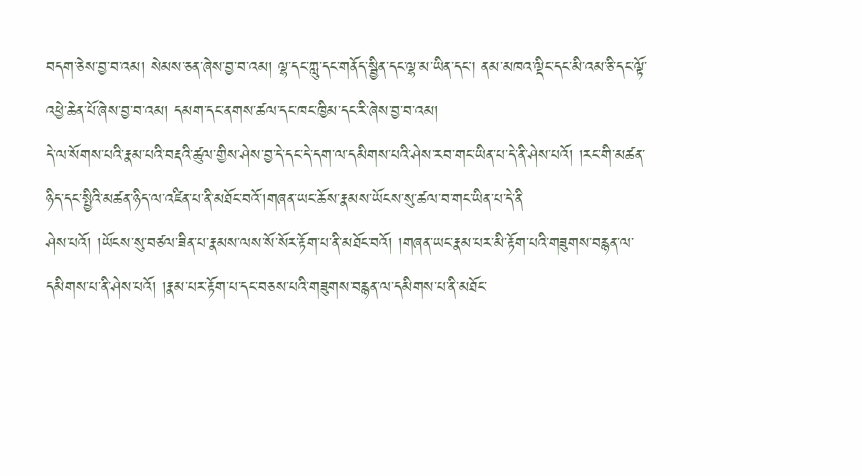བདག་ཅེས་བྱ་བ་འམ། སེམས་ཅན་ཞེས་བྱ་བ་འམ། ལྷ་དང་ཀླུ་དང་གནོད་སྦྱིན་དང་ལྷ་མ་ཡིན་དང། ནམ་མཁའ་ལྡིང་དང་མི་འམ་ཅི་དང་ལྟོ་འཕྱེ་ཆེན་པོ་ཞེས་བྱ་བ་འམ། དམག་དང་ནགས་ཚལ་དང་ཁང་ཁྱིམ་དང་རི་ཞེས་བྱ་བ་འམ།
དེ་ལ་སོགས་པའི་རྣམ་པའི་བརྡའི་ཚུལ་གྱིས་ཤེས་བྱ་དེ་དང་དེ་དག་ལ་དམིགས་པའི་ཤེས་རབ་གང་ཡིན་པ་དེ་ནི་ཤེས་པའོ། །རང་གི་མཚན་ཉིད་དང་སྤྱིའི་མཚན་ཉིད་ལ་འཛིན་པ་ནི་མཐོང་བའོ་།གཞན་ཡང་ཆོས་རྣམས་ཡོངས་སུ་ཚལ་བ་གང་ཡིན་པ་དེ་ནི
ཤེས་པའོ། །ཡོངས་སུ་བཙལ་ཟིན་པ་རྣམས་ལས་སོ་སོར་རྟོག་པ་ནི་མཐོང་བའོ། །གཞན་ཡང་རྣམ་པར་མི་རྟོག་པའི་གཟུགས་བརྙན་ལ་དམིགས་པ་ནི་ཤེས་པའོ། །རྣམ་པར་རྟོག་པ་དང་བཅས་པའི་གཟུགས་བརྙན་ལ་དམིགས་པ་ནི་མཐོང་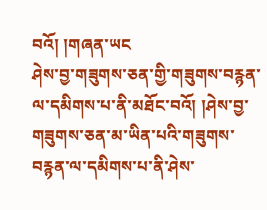བའོ། །གཞན་ཡང
ཤེས་བྱ་གཟུགས་ཅན་གྱི་གཟུགས་བརྙན་ལ་དམིགས་པ་ནི་མཐོང་བའོ། །ཤེས་བྱ་གཟུགས་ཅན་མ་ཡིན་པའི་གཟུགས་བརྙན་ལ་དམིགས་པ་ནི་ཤེས་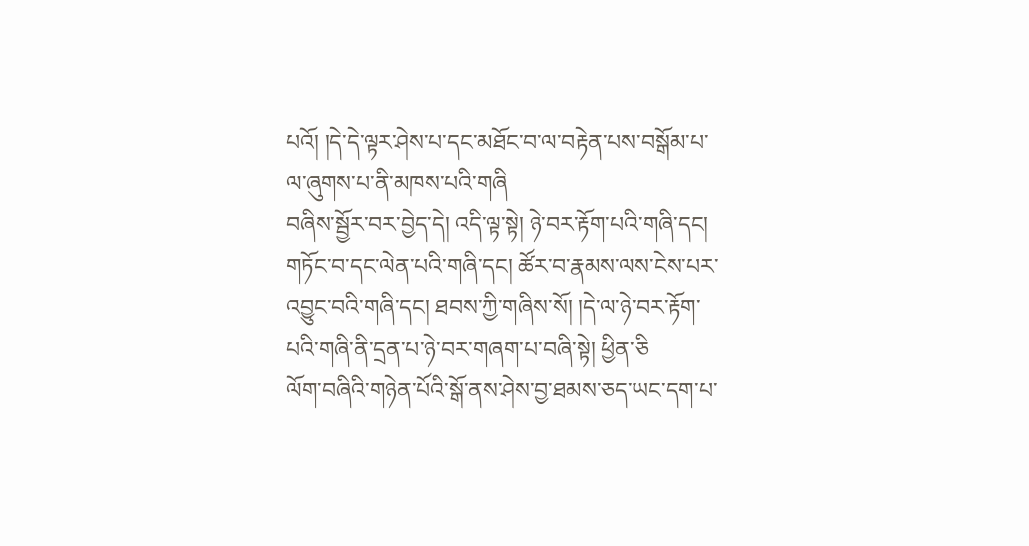པའོ། །དེ་དེ་ལྟར་ཤེས་པ་དང་མཐོང་བ་ལ་བརྟེན་པས་བསྒོམ་པ་ལ་ཞུགས་པ་ནི་མཁས་པའི་གཞི
བཞིས་སྦྱོར་བར་བྱེད་དེ། འདི་ལྟ་སྟེ། ཉེ་བར་རྟོག་པའི་གཞི་དང། གཏོང་བ་དང་ལེན་པའི་གཞི་དང། ཚོར་བ་རྣམས་ལས་ངེས་པར་འབྱུང་བའི་གཞི་དང། ཐབས་ཀྱི་གཞིས་སོ། །དེ་ལ་ཉེ་བར་རྟོག་པའི་གཞི་ནི་དྲན་པ་ཉེ་བར་གཞག་པ་བཞི་སྟེ། ཕྱིན་ཅི
ལོག་བཞིའི་གཉེན་པོའི་སྒོ་ནས་ཤེས་བྱ་ཐམས་ཅད་ཡང་དག་པ་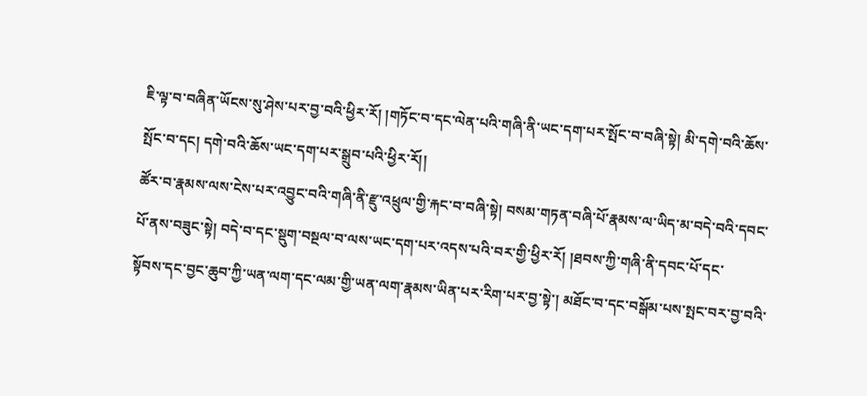ཇི་ལྟ་བ་བཞིན་ཡོངས་སུ་ཤེས་པར་བྱ་བའི་ཕྱིར་རོ། །གཏོང་བ་དང་ལེན་པའི་གཞི་ནི་ཡང་དག་པར་སྤོང་བ་བཞི་སྟེ། མི་དགེ་བའི་ཆོས་སྤོང་བ་དང། དགེ་བའི་ཆོས་ཡང་དག་པར་སྒྲུབ་པའི་ཕྱིར་རོ།།
ཚོར་བ་རྣམས་ལས་ངེས་པར་འབྱུང་བའི་གཞི་ནི་རྫུ་འཕྲུལ་གྱི་རྐང་བ་བཞི་སྟེ། བསམ་གཏན་བཞི་པོ་རྣམས་ལ་ཡིད་མ་བདེ་བའི་དབང་པོ་ནས་བཟུང་སྟེ། བདེ་བ་དང་སྡུག་བསྔལ་བ་ལས་ཡང་དག་པར་འདས་པའི་བར་གྱི་ཕྱིར་རོ། །ཐབས་ཀྱི་གཞི་ནི་དབང་པོ་དང་
སྟོབས་དང་བྱང་ཆུབ་ཀྱི་ཡན་ལག་དང་ལམ་གྱི་ཡན་ལག་རྣམས་ཡིན་པར་རིག་པར་བྱ་སྟེ་། མཐོང་བ་དང་བསྒོམ་པས་སྤང་བར་བྱ་བའི་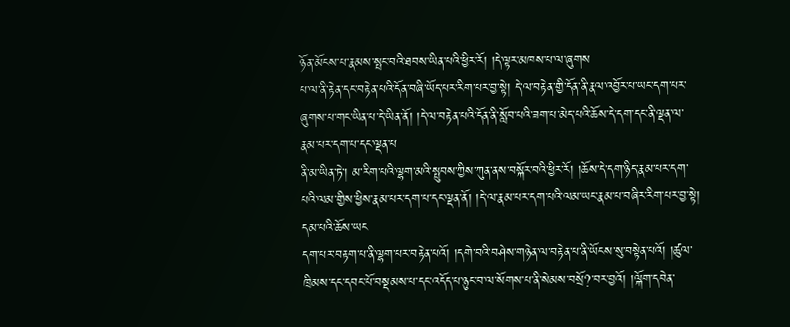ཉོན་མོངས་པ་རྣམས་སྤང་བའི་ཐབས་ཡིན་པའི་ཕྱིར་རོ། །དེ་ལྟར་མཁས་པ་ལ་ཞུགས
པ་ལ་ནི་རྟེན་དང་བརྟེན་པའི་དོན་བཞི་ཡོད་པར་རིག་པར་བྱ་སྟེ། དེ་ལ་བརྟེན་གྱི་དོན་ནི་རྣལ་འབྱོར་པ་ཡང་དག་པར་ཞུགས་པ་གང་ཡིན་པ་དེ་ཡིན་ནོ། །དེ་ལ་བརྟེན་པའི་དོན་ནི་སློབ་པའི་ཟག་པ་མེད་པའི་ཆོས་དེ་དག་དང་ནི་ལྡན་ལ་རྣམ་པར་དག་པ་དང་ལྡན་པ
ནི་མ་ཡིན་ཏེ་། མ་རིག་པའི་ལྷག་མའི་སྤུབས་ཀྱིས་ཀུན་ནས་བསྐོར་བའི་ཕྱིར་རོ། །ཆོས་དེ་དག་ཉིད་རྣམ་པར་དག་པའི་ལམ་གྱིས་ཕྱིས་རྣམ་པར་དག་པ་དང་ལྡན་ནོ། །དེ་ལ་རྣམ་པར་དག་པའི་ལམ་ཡང་རྣམ་པ་བཞིར་རིག་པར་བྱ་སྟེ། དམ་པའི་ཆོས་ཡང
དག་པར་བརྟག་པ་ནི་ལྷག་པར་བརྟེན་པའོ། །དགེ་བའི་བཤེས་གཉེན་ལ་བརྟེན་པ་ནི་ཡོངས་སུ་བསྟེན་པའོ། །ཚུལ་ཁྲིམས་དང་དབང་པོ་བསྡམས་པ་དང་འདོད་པ་ཉུང་བ་ལ་སོགས་པ་ནི་སེམས་བསྲོ?་བར་བྱའོ། །ལྐོག་དབེན་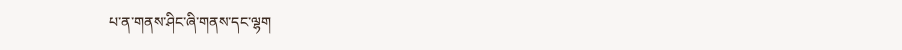པ་ན་གནས་ཤིང་ཞི་གནས་དང་ལྷག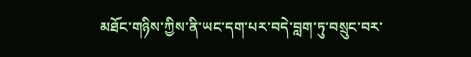མཐོང་གཉིས་ཀྱིས་ནི་ཡང་དག་པར་བདེ་བླག་ཏུ་བསྲུང་བར་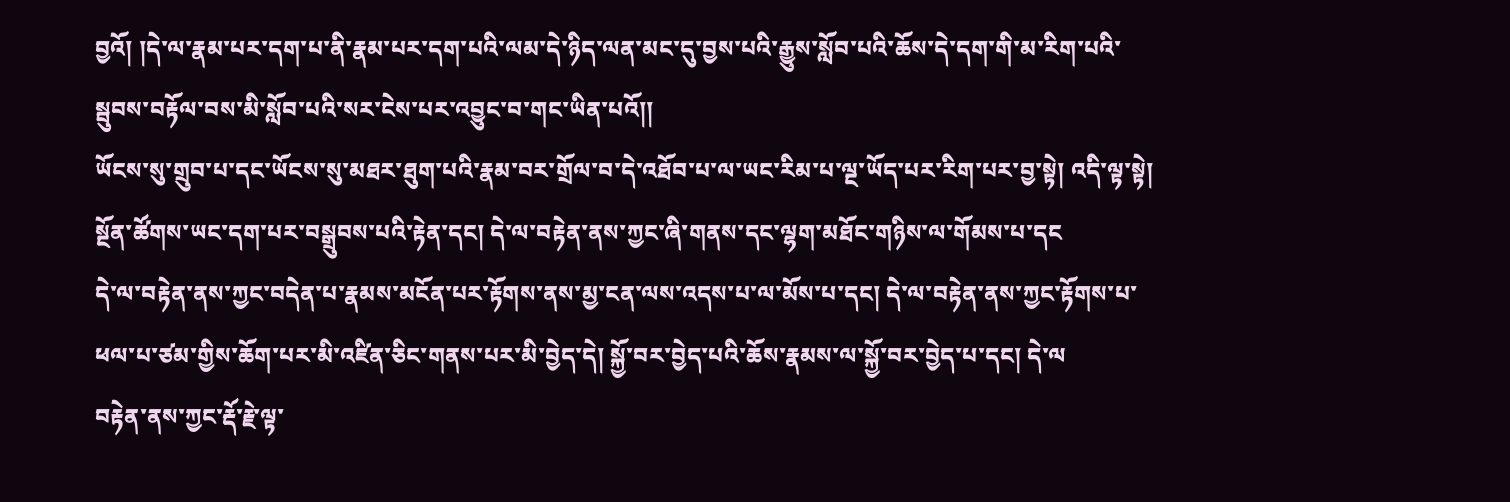བྱའོ། །དེ་ལ་རྣམ་པར་དག་པ་ནི་རྣམ་པར་དག་པའི་ལམ་དེ་ཉིད་ལན་མང་དུ་བྱས་པའི་རྒྱུས་སློབ་པའི་ཆོས་དེ་དག་གི་མ་རིག་པའི་སྦུབས་བརྟོལ་བས་མི་སློབ་པའི་སར་ངེས་པར་འབྱུང་བ་གང་ཡིན་པའོ།།
ཡོངས་སུ་གྲུབ་པ་དང་ཡོངས་སུ་མཐར་ཐུག་པའི་རྣམ་བར་གྲོལ་བ་དེ་འཐོབ་པ་ལ་ཡང་རིམ་པ་ལྔ་ཡོད་པར་རིག་པར་བྱ་སྟེ། འདི་ལྟ་སྟེ། སྔོན་ཚོགས་ཡང་དག་པར་བསྒྲུབས་པའི་རྟེན་དང། དེ་ལ་བརྟེན་ནས་ཀྱང་ཞི་གནས་དང་ལྷག་མཐོང་གཉིས་ལ་གོམས་པ་དང
དེ་ལ་བརྟེན་ནས་ཀྱང་བདེན་པ་རྣམས་མངོན་པར་རྟོགས་ནས་མྱ་ངན་ལས་འདས་པ་ལ་མོས་པ་དང། དེ་ལ་བརྟེན་ནས་ཀྱང་རྟོགས་པ་ཕལ་པ་ཙམ་གྱིས་ཆོག་པར་མི་འཛིན་ཅིང་གནས་པར་མི་བྱེད་དེ། སྐྱོ་བར་བྱེད་པའི་ཆོས་རྣམས་ལ་སྐྱོ་བར་བྱེད་པ་དང། དེ་ལ
བརྟེན་ནས་ཀྱང་རྡོ་རྗེ་ལྟ་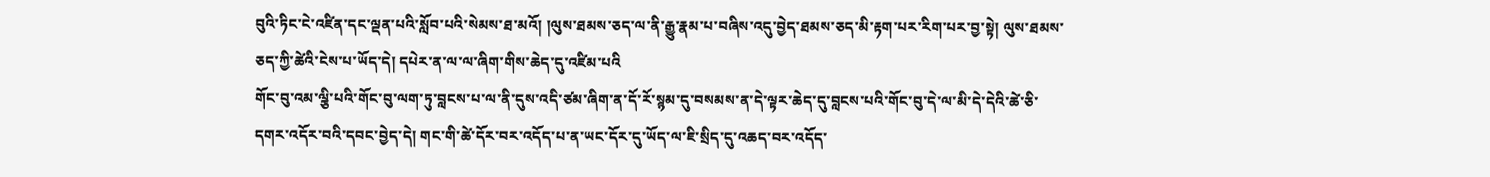བུའི་ཏིང་ངེ་འཛིན་དང་ལྡན་པའི་སློབ་པའི་སེམས་ཐ་མའོ། །ལུས་ཐམས་ཅད་ལ་ནི་རྒྱུ་རྣམ་པ་བཞིས་འདུ་བྱེད་ཐམས་ཅད་མི་རྟག་པར་རིག་པར་བྱ་སྟེ། ལུས་ཐམས་ཅད་ཀྱི་ཚེའི་ངེས་པ་ཡོད་དེ། དཔེར་ན་ལ་ལ་ཞིག་གིས་ཆེད་དུ་འཛིམ་པའི
གོང་བུ་འམ་ལྕི་པའི་གོང་བུ་ལག་ཏུ་བླངས་པ་ལ་ནི་དུས་འདི་ཙམ་ཞིག་ན་དོ་རོ་སྙམ་དུ་བསམས་ན་དེ་ལྟར་ཆེད་དུ་བླངས་པའི་གོང་བུ་དེ་ལ་མི་དེ་དེའི་ཚེ་ཅི་དགར་འདོར་བའི་དབང་བྱེད་དེ། གང་གི་ཚེ་དོར་བར་འདོད་པ་ན་ཡང་དོར་དུ་ཡོད་ལ་ཇི་སྲིད་དུ་འཆད་བར་འདོད་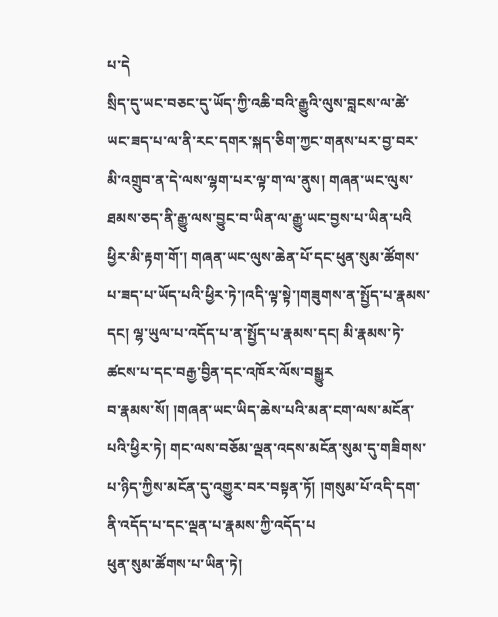པ་དེ
སྲིད་དུ་ཡང་བཅང་དུ་ཡོད་ཀྱི་འཆི་བའི་རྒྱུའི་ལུས་བླངས་ལ་ཚེ་ཡང་ཟད་པ་ལ་ནི་རང་དགར་སྐད་ཅིག་ཀྱང་གནས་པར་བྱ་བར་མི་འགྲུབ་ན་དེ་ལས་ལྷག་པར་ལྟ་ག་ལ་ནུས། གཞན་ཡང་ལུས་ཐམས་ཅད་ནི་རྒྱུ་ལས་བྱུང་བ་ཡིན་ལ་རྒྱུ་ཡང་བྱས་པ་ཡིན་པའི
ཕྱིར་མི་རྟག་གོ་། གཞན་ཡང་ལུས་ཆེན་པོ་དང་ཕུན་སུམ་ཚོགས་པ་ཟད་པ་ཡོད་པའི་ཕྱིར་ཏེ་།འདི་ལྟ་སྟེ་།གཟུགས་ན་སྤྱོད་པ་རྣམས་དང། ལྷ་ཡུལ་པ་འདོད་པ་ན་སྤྱོད་པ་རྣམས་དང། མི་རྣམས་ཏེ་ཚངས་པ་དང་བརྒྱ་བྱིན་དང་འཁོར་ལོས་བསྒྱུར
བ་རྣམས་སོ། །གཞན་ཡང་ཡིད་ཆེས་པའི་མན་ངག་ལས་མངོན་པའི་ཕྱིར་ཏེ། གང་ལས་བཅོམ་ལྡན་འདས་མངོན་སུམ་དུ་གཟིགས་པ་ཉིད་ཀྱིས་མངོན་དུ་འགྱུར་བར་བསྟན་ཏོ། །གསུམ་པོ་འདི་དག་ནི་འདོད་པ་དང་ལྡན་པ་རྣམས་ཀྱི་འདོད་པ
ཕུན་སུམ་ཚོགས་པ་ཡིན་ཏེ།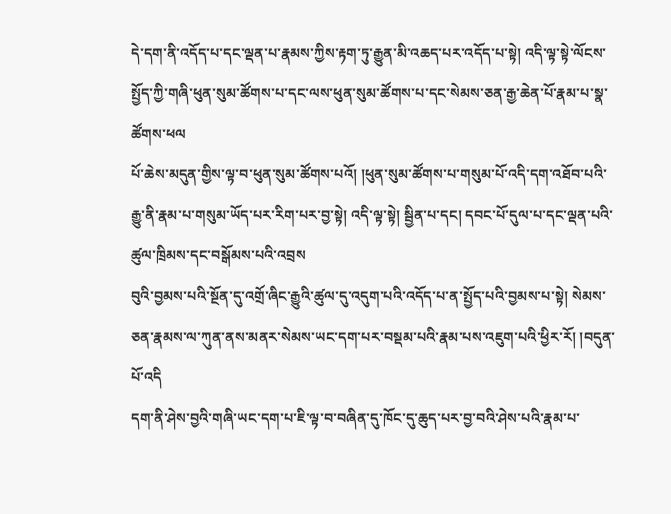དེ་དག་ནི་འདོད་པ་དང་ལྡན་པ་རྣམས་ཀྱིས་རྟག་ཏུ་རྒྱུན་མི་འཆད་པར་འདོད་པ་སྟེ། འདི་ལྟ་སྟེ་ལོངས་སྤྱོད་ཀྱི་གཞི་ཕུན་སུམ་ཚོགས་པ་དང་ལས་ཕུན་སུམ་ཚོགས་པ་དང་སེམས་ཅན་རྒྱ་ཆེན་པོ་རྣམ་པ་སྣ་ཚོགས་ཕལ
པོ་ཆེས་མདུན་གྱིས་ལྟ་བ་ཕུན་སུམ་ཚོགས་པའོ། །ཕུན་སུམ་ཚོགས་པ་གསུམ་པོ་འདི་དག་འཐོབ་པའི་རྒྱུ་ནི་རྣམ་པ་གསུམ་ཡོད་པར་རིག་པར་བྱ་སྟེ། འདི་ལྟ་སྟེ། སྦྱིན་པ་དང། དབང་པོ་དུལ་པ་དང་ལྡན་པའི་ཚུལ་ཁྲིམས་དང་བསྒོམས་པའི་འབྲས
བུའི་བྱམས་པའི་སྔོན་དུ་འགྲོ་ཞིང་རྒྱུའི་ཚུལ་དུ་འདུག་པའི་འདོད་པ་ན་སྤྱོད་པའི་བྱམས་པ་སྟེ། སེམས་ཅན་རྣམས་ལ་ཀུན་ནས་མནར་སེམས་ཡང་དག་པར་བསྡམ་པའི་རྣམ་པས་འཇུག་པའི་ཕྱིར་རོ། །བདུན་པོ་འདི
དག་ནི་ཤེས་བྱའི་གཞི་ཡང་དག་པ་ཇི་ལྟ་བ་བཞིན་དུ་ཁོང་དུ་ཆུད་པར་བྱ་བའི་ཤེས་པའི་རྣམ་པ་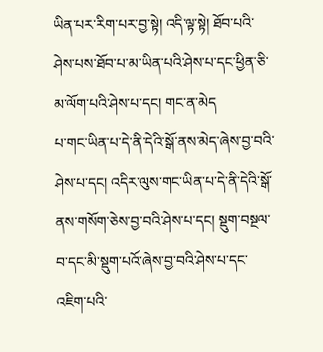ཡིན་པར་རིག་པར་བྱ་སྟེ། འདི་ལྟ་སྟེ། ཐོབ་པའི་ཤེས་པས་ཐོབ་པ་མ་ཡིན་པའི་ཤེས་པ་དང་ཕྱིན་ཅི་མ་ལོག་པའི་ཤེས་པ་དང། གང་ན་མེད
པ་གང་ཡིན་པ་དེ་ནི་དེའི་སྒོ་ནས་མེད་ཞེས་བྱ་བའི་ཤེས་པ་དང། འདིར་ལུས་གང་ཡིན་པ་དེ་ནི་དེའི་སྒོ་ནས་གསོག་ཅེས་བྱ་བའི་ཤེས་པ་དང། སྡུག་བསྔལ་བ་དང་མི་སྡུག་པའོ་ཞེས་བྱ་བའི་ཤེས་པ་དང་འཇིག་པའི་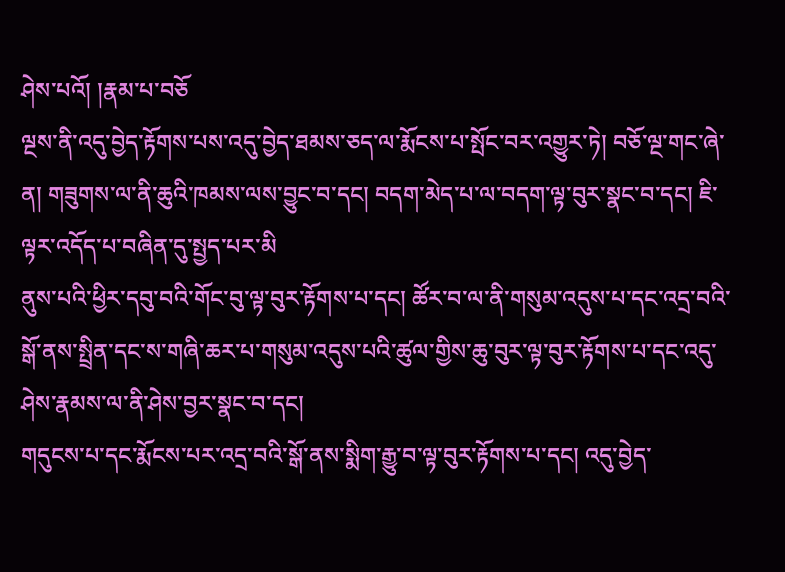ཤེས་པའོ། །རྣམ་པ་བཅོ
ལྔས་ནི་འདུ་བྱེད་རྟོགས་པས་འདུ་བྱེད་ཐམས་ཅད་ལ་རྨོངས་པ་སྤོང་བར་འགྱུར་ཏེ། བཅོ་ལྔ་གང་ཞེ་ན། གཟུགས་ལ་ནི་ཆུའི་ཁམས་ལས་བྱུང་བ་དང། བདག་མེད་པ་ལ་བདག་ལྟ་བུར་སྣང་བ་དང། ཇི་ལྟར་འདོད་པ་བཞིན་དུ་སྤྱད་པར་མི
ནུས་པའི་ཕྱིར་དབུ་བའི་གོང་བུ་ལྟ་བུར་རྟོགས་པ་དང། ཚོར་བ་ལ་ནི་གསུམ་འདུས་པ་དང་འདྲ་བའི་སྒོ་ནས་སྤྲིན་དང་ས་གཞི་ཆར་པ་གསུམ་འདུས་པའི་ཚུལ་གྱིས་ཆུ་བུར་ལྟ་བུར་རྟོགས་པ་དང་འདུ་ཤེས་རྣམས་ལ་ནི་ཤེས་བྱར་སྣང་བ་དང།
གདུངས་པ་དང་རྨོངས་པར་འདྲ་བའི་སྒོ་ནས་སྨིག་རྒྱུ་བ་ལྟ་བུར་རྟོགས་པ་དང། འདུ་བྱེད་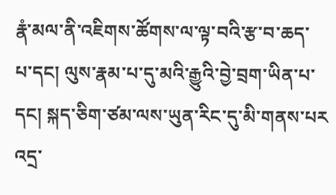རྣཾ་མལ་ནི་འཇིགས་ཚོགས་ལ་ལྟ་བའི་རྩ་བ་ཆད་པ་དང། ལུས་རྣམ་པ་དུ་མའི་རྒྱུའི་བྱེ་བྲག་ཡིན་པ་དང། སྐད་ཅིག་ཙམ་ལས་ཡུན་རིང་དུ་མི་གནས་པར
འདྲ་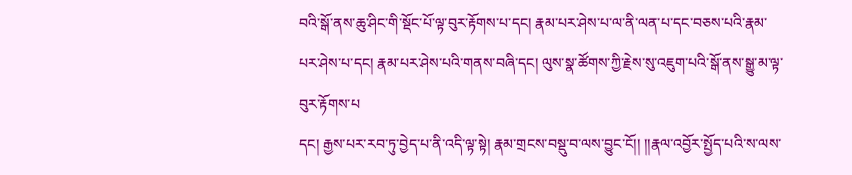བའི་སྒོ་ནས་ཆུ་ཤིང་གི་སྡོང་པོ་ལྟ་བུར་རྟོགས་པ་དང། རྣམ་པར་ཤེས་པ་ལ་ནི་ལན་པ་དང་བཅས་པའི་རྣམ་པར་ཤེས་པ་དང། རྣམ་པར་ཤེས་པའི་གནས་བཞི་དང། ལུས་སྣ་ཚོགས་ཀྱི་རྗེས་སུ་འཇུག་པའི་སྒོ་ནས་སྒྱུ་མ་ལྟ་བུར་རྟོགས་པ
དང། རྒྱས་པར་རབ་ཏུ་བྱེད་པ་ནི་འདི་ལྟ་སྟེ། རྣམ་གྲངས་བསྡུ་བ་ལས་བྱུང་ངོ།། །།རྣལ་འབྱོར་སྤྱོད་པའི་ས་ལས་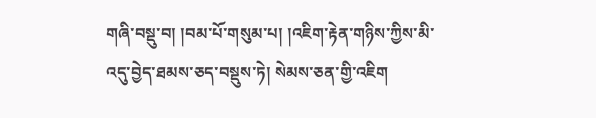གཞི་བསྡུ་བ། །བམ་པོ་གསུམ་པ། །འཇིག་རྟེན་གཉིས་ཀྱིས་མི་འདུ་བྱེད་ཐམས་ཅད་བསྡུས་ཏེ། སེམས་ཅན་གྱི་འཇིག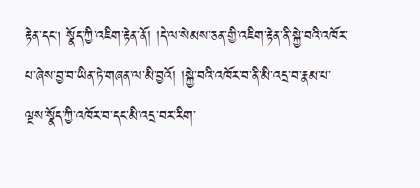རྟེན་དང། སྣོད་ཀྱི་འཇིག་རྟེན་ནོ། །དེ་ལ་སེམས་ཅན་གྱི་འཇིག་རྟེན་ནི་སྐྱེ་བའི་འཁོར་པ་ཞེས་བྱ་བ་ཡིན་ཏེ་གཞན་ལ་མི་བྱའོ། །སྐྱེ་བའི་འཁོར་བ་ནི་མི་འདྲ་བ་རྣམ་པ་ལྔས་སྣོད་ཀྱི་འཁོར་བ་དང་མི་འདྲ་བར་རིག་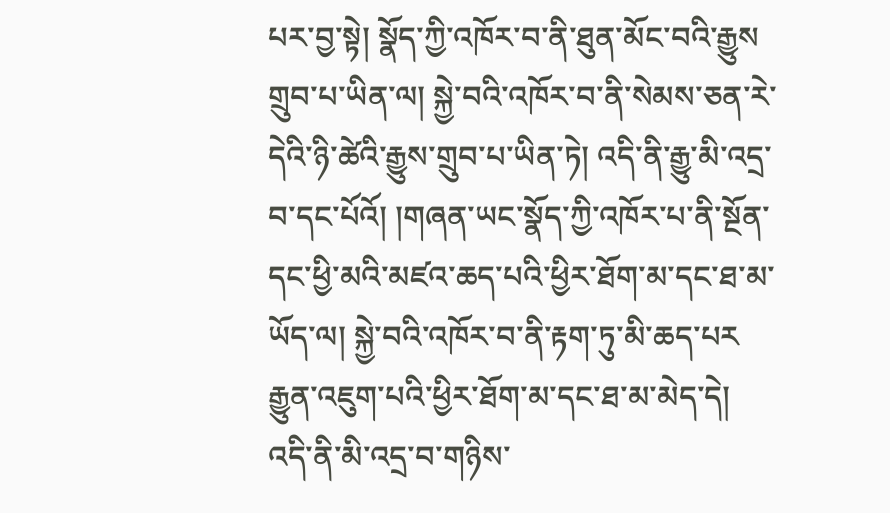པར་བྱ་སྟེ། སྣོད་ཀྱི་འཁོར་བ་ནི་ཐུན་མོང་བའི་རྒྱུས
གྲུབ་པ་ཡིན་ལ། སྐྱེ་བའི་འཁོར་བ་ནི་སེམས་ཅན་རེ་དེའི་ཉི་ཚེའི་རྒྱུས་གྲུབ་པ་ཡིན་ཏེ། འདི་ནི་རྒྱུ་མི་འདྲ་བ་དང་པོའོ། །གཞན་ཡང་སྣོད་ཀྱི་འཁོར་པ་ནི་སྔོན་དང་ཕྱི་མའི་མཛའ་ཆད་པའི་ཕྱིར་ཐོག་མ་དང་ཐ་མ་ཡོད་ལ། སྐྱེ་བའི་འཁོར་བ་ནི་རྟག་ཏུ་མི་ཆད་པར
རྒྱུན་འཇུག་པའི་ཕྱིར་ཐོག་མ་དང་ཐ་མ་མེད་དེ། འདི་ནི་མི་འདྲ་བ་གཉིས་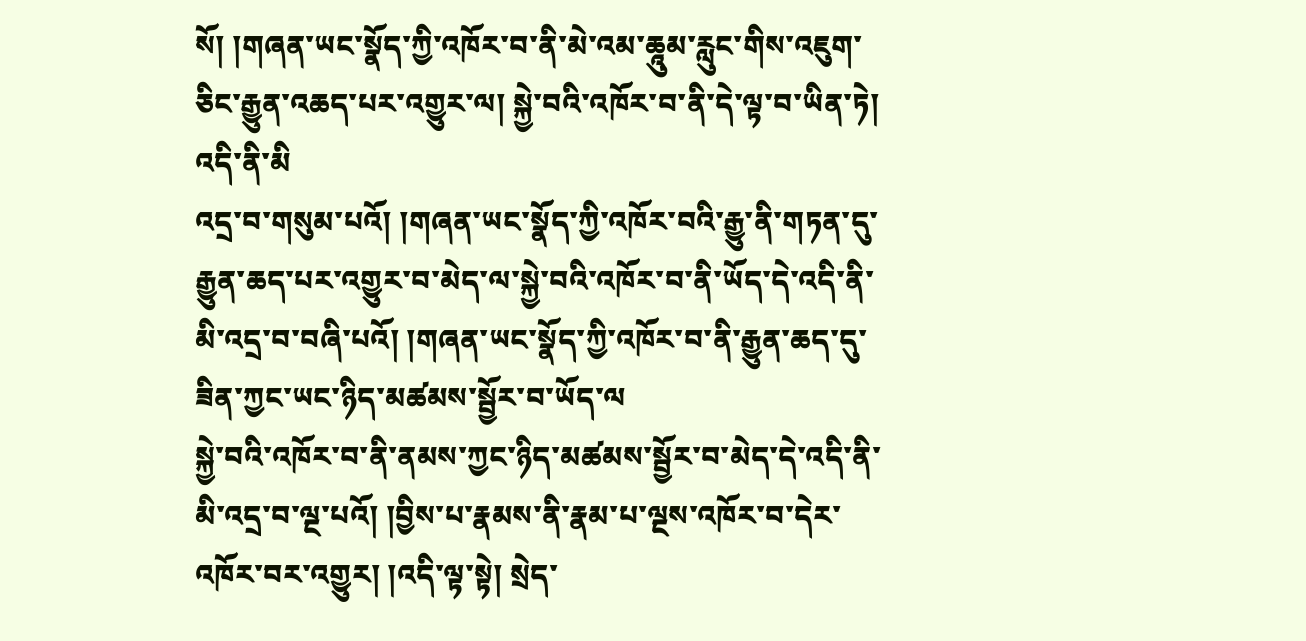སོ། །གཞན་ཡང་སྣོད་ཀྱི་འཁོར་བ་ནི་མེ་འམ་ཆཱུམ་རླུང་གིས་འཇུག་ཅིང་རྒྱུན་འཆད་པར་འགྱུར་ལ། སྐྱེ་བའི་འཁོར་བ་ནི་དེ་ལྟ་བ་ཡིན་ཏེ། འདི་ནི་མི
འདྲ་བ་གསུམ་པའོ། །གཞན་ཡང་སྣོད་ཀྱི་འཁོར་བའི་རྒྱུ་ནི་གཏན་དུ་རྒྱུན་ཆད་པར་འགྱུར་བ་མེད་ལ་སྐྱེ་བའི་འཁོར་བ་ནི་ཡོད་དེ་འདི་ནི་མི་འདྲ་བ་བཞི་པའོ། །གཞན་ཡང་སྣོད་ཀྱི་འཁོར་བ་ནི་རྒྱུན་ཆད་དུ་ཟིན་ཀྱང་ཡང་ཉིད་མཚམས་སྦྱོར་བ་ཡོད་ལ
སྐྱེ་བའི་འཁོར་བ་ནི་ནམས་ཀྱང་ཉིད་མཚམས་སྦྱོར་བ་མེད་དེ་འདི་ནི་མི་འདྲ་བ་ལྔ་པའོ། །བྱིས་པ་རྣམས་ནི་རྣམ་པ་ལྔས་འཁོར་བ་དེར་འཁོར་བར་འགྱུར། །འདི་ལྟ་སྟེ། སྲེད་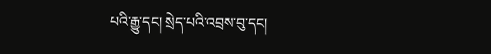པའི་རྒྱུ་དང། སྲེད་པའི་འབྲས་བུ་དང།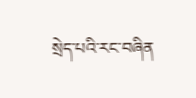སྲེད་པའི་རང་བཞིན